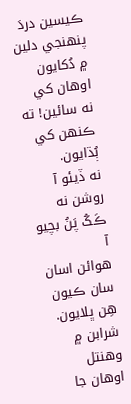ڪيسين دردَ پنهنجي دلين ۾ دُکايون
اوهان کي نه سائين! ته ڪنهن کي ٻُڌايون.
نه ڏيئو آ روشن نه ڪَکُ پَنُ بچيو آ
هوائن اسان سان ڪيون هِن ڀلايون.
شرابن ۾ وهنتل اوهان جا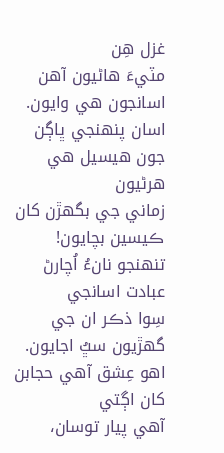غزل هِن
مٽيءَ هاڻيون آهن اسانجون هي وايون.
اسان پنهنجي ڀاڳن جون هيسيل هي هرڻيون
زماني جي بگھڙن کان ڪيسين بچايون!
تنهنجو نانءُ اُچارڻ عبادت اسانجي
سِوا ذڪر ان جي گھڙيون سڀُ اجايون.
اهو عِشق آهي حجابن کان اڳتي
آهي پيار توسان،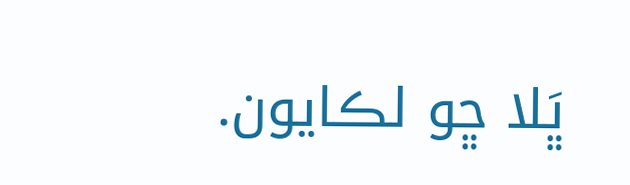ڀَلا ڇو لڪايون.